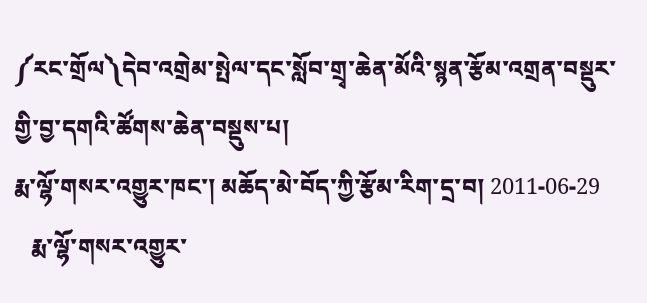༼རང་གྲོལ༽དེབ་འགྲེམ་སྤེལ་དང་སློབ་གྲྭ་ཆེན་མོའི་སྙན་རྩོམ་འགྲན་བསྡུར་གྱི་བྱ་དགའི་ཚོགས་ཆེན་བསྡུས་པ།
རྨ་ལྷོ་གསར་འགྱུར་ཁང་། མཆོད་མེ་བོད་ཀྱི་རྩོམ་རིག་དྲ་བ། 2011-06-29
   རྨ་ལྷོ་གསར་འགྱུར་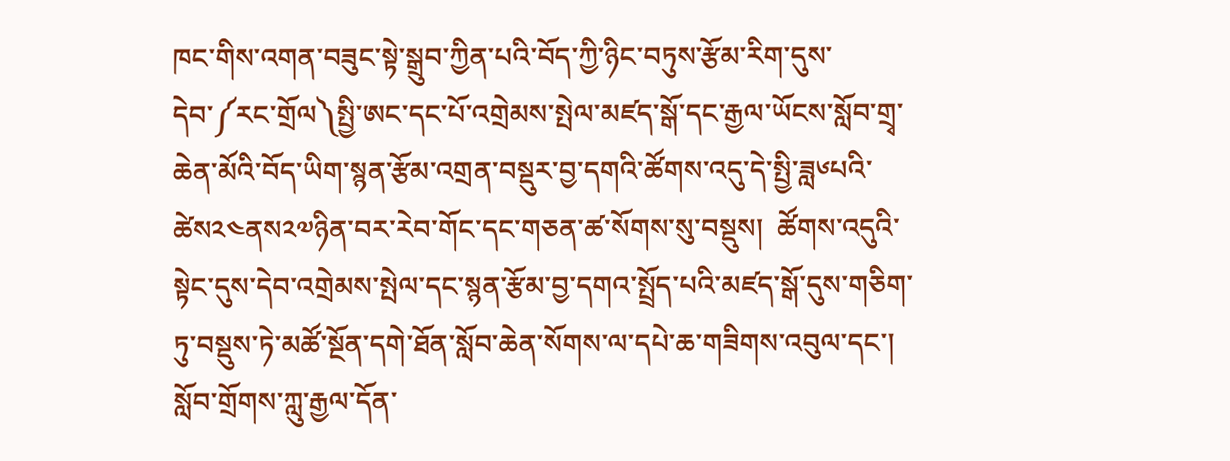ཁང་གིས་འགན་བཟུང་སྟེ་སྒྲུབ་ཀྱིན་པའི་བོད་ཀྱི་ཉིང་བཏུས་རྩོམ་རིག་དུས་དེབ་༼རང་གྲོལ༽སྤྱི་ཨང་དང་པོ་འགྲེམས་སྤེལ་མཛད་སྒོ་དང་རྒྱལ་ཡོངས་སློབ་གྲྭ་ཆེན་མོའི་བོད་ཡིག་སྙན་རྩོམ་འགྲན་བསྡུར་བྱ་དགའི་ཚོགས་འདུ་དེ་སྤྱི་ཟླ༦པའི་ཚེས༢༤ནས༢༧ཉིན་བར་རེབ་གོང་དང་གཅན་ཚ་སོགས་སུ་བསྡུས།  ཚོགས་འདུའི་སྟེང་དུས་དེབ་འགྲེམས་སྤེལ་དང་སྙན་རྩོམ་བྱ་དགའ་སྤྲོད་པའི་མཛད་སྒོ་དུས་གཅིག་ཏུ་བསྡུས་ཏེ་མཚོ་སྔོན་དགེ་ཐོན་སློབ་ཆེན་སོགས་ལ་དཔེ་ཆ་གཟིགས་འབུལ་དང་།   སློབ་གྲོགས་ཀླུ་རྒྱལ་དོན་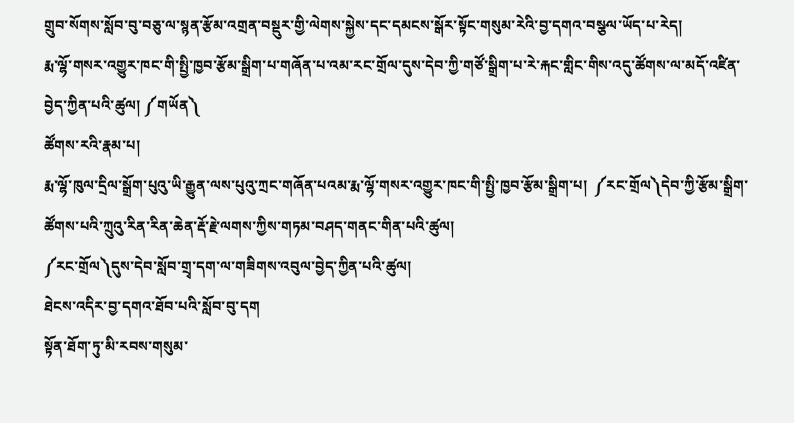གྲུབ་སོགས་སློབ་བུ་བཅུ་ལ་སྙན་རྩོམ་འགྲན་བསྡུར་གྱི་ལེགས་སྐྱེས་དང་དམངས་སྒོར་སྟོང་གསུམ་རེའི་བྱ་དགའ་བསྩལ་ཡོད་པ་རེད།
རྨ་ལྷོ་གསར་འགྱུར་ཁང་གི་སྤྱི་ཁྱབ་རྩོམ་སྒྲིག་པ་གཞོན་པ་འམ་རང་གྲོལ་དུས་དེབ་ཀྱི་གཙོ་སྒྲིག་པ་རེ་རྐང་གླིང་གིས་འདུ་ཚོགས་ལ་མདོ་འཛིན་བྱེད་ཀྱིན་པའི་ཚུལ། ༼གཡོན༽
ཚོགས་རའི་རྣམ་པ།
རྨ་ལྷོ་ཁུལ་དྲིལ་སྒྲོག་པུའུ་ཡི་རྒྱུན་ལས་པུའུ་ཀྲང་གཞོན་པའམ་རྨ་ལྷོ་གསར་འགྱུར་ཁང་གི་སྤྱི་ཁྱབ་རྩོམ་སྒྲིག་པ།  ༼རང་གྲོལ༽དེབ་ཀྱི་རྩོམ་སྒྲིག་ཚོགས་པའི་ཀྲུའུ་རིན་རིན་ཆེན་རྡོ་རྗེ་ལགས་ཀྱིས་གཏམ་བཤད་གནང་གིན་པའི་ཚུལ།
༼རང་གྲོལ༽དུས་དེབ་སློབ་གྲྭ་དག་ལ་གཟིགས་འབུལ་བྱེད་ཀྱིན་པའི་ཚུལ།
ཐེངས་འདིར་བྱ་དགའ་ཐོབ་པའི་སློབ་བུ་དག
སྟོན་ཐོག་ཏུ་མི་རབས་གསུམ་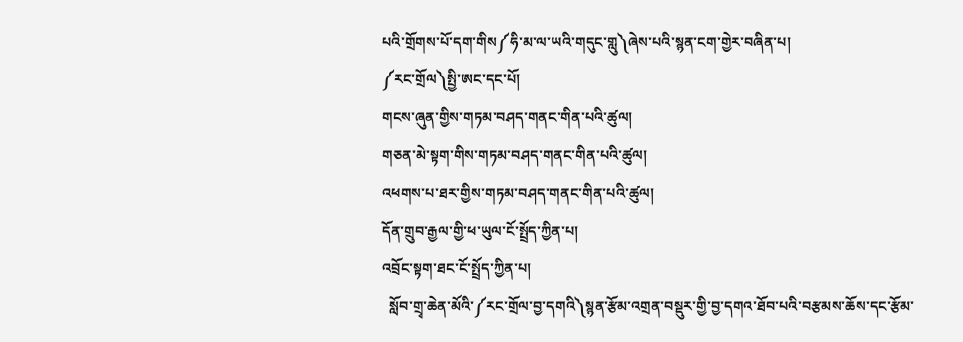པའི་གྲོགས་པོ་དག་གིས༼ཧི་མ་ལ་ཡའི་གདུང་གླུ༽ཞེས་པའི་སྙན་ངག་གྱེར་བཞིན་པ།
༼རང་གྲོལ༽སྤྱི་ཨང་དང་པོ།
གངས་ཞུན་གྱིས་གཏམ་བཤད་གནང་གིན་པའི་ཚུལ།
གཅན་མེ་སྟག་གིས་གཏམ་བཤད་གནང་གིན་པའི་ཚུལ།
འཕགས་པ་ཐར་གྱིས་གཏམ་བཤད་གནང་གིན་པའི་ཚུལ།
དོན་གྲུབ་རྒྱལ་གྱི་ཕ་ཡུལ་ངོ་སྤྲོད་ཀྱིན་པ།
འབྲོང་སྟག་ཐང་ངོ་སྤྲོད་ཀྱིན་པ།
  སློབ་གྲྭ་ཆེན་མོའི་༼རང་གྲོལ་བྱ་དགའི༽སྙན་རྩོམ་འགྲན་བསྡུར་གྱི་བྱ་དགའ་ཐོབ་པའི་བརྩམས་ཆོས་དང་རྩོམ་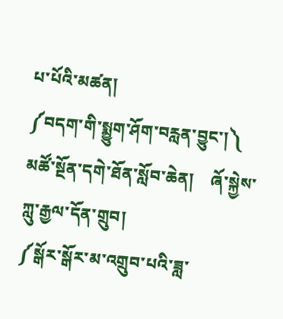པ་པོའི་མཚན།
༼བདག་གི་སྨྱུག་ཤོག་བརླན་བྱུང་།༽     མཚོ་སྔོན་དགེ་ཐོན་སློབ་ཆེན།    ཞོ་སྐྱེས་ཀླུ་རྒྱལ་དོན་གྲུབ།
༼སྒོར་སྒོར་མ་འགྲུབ་པའི་ཟླ་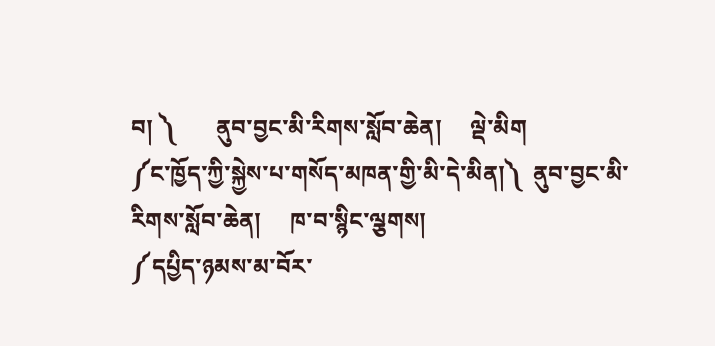བ། ༽       ནུབ་བྱང་མི་རིགས་སློབ་ཆེན།     ལྡེ་མིག
༼ང་ཁྱོད་ཀྱི་སྐྱེས་པ་གསོད་མཁན་གྱི་མི་དེ་མིན།༽  ནུབ་བྱང་མི་རིགས་སློབ་ཆེན།     ཁ་བ་སྙིང་ལྕགས།
༼དཔྱིད་ཉམས་མ་བོར་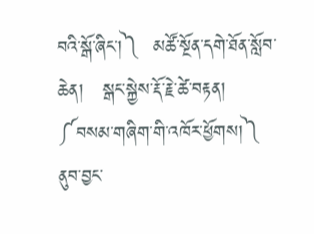བའི་སྒོ་ཞིང་།༽  མཚོ་སྔོན་དགེ་ཐོན་སློབ་ཆེན།   སྒང་སྐྱེས་རྡོ་རྗེ་ཚེ་བརྟན།
༼བསམ་གཞིག་གི་འཁོར་ཕྱོགས།༽     ནུབ་བྱང་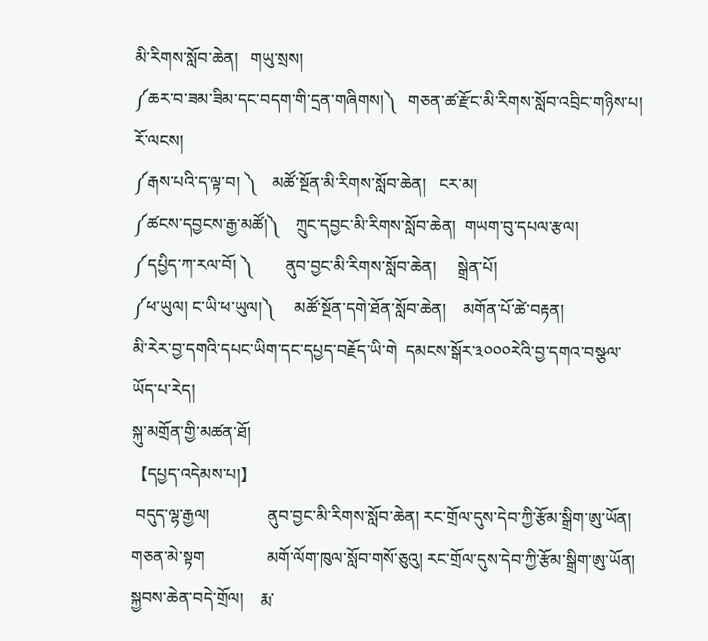མི་རིགས་སློབ་ཆེན།   གཡུ་སྲས།
༼ཆར་བ་ཟམ་ཟིམ་དང་བདག་གི་དྲན་གཞིགས།༽   གཅན་ཚ་རྫོང་མི་རིགས་སློབ་འབྲིང་གཉིས་པ།  རོ་ལངས།
༼རྒས་པའི་ད་ལྟ་བ། ༽    མཚོ་སྔོན་མི་རིགས་སློབ་ཆེན།   ངར་མ།
༼ཚངས་དབྱངས་རྒྱ་མཚོ།༽    ཀྲུང་དབྱང་མི་རིགས་སློབ་ཆེན།  གཡག་བུ་དཔལ་རྩལ།
༼དཔྱིད་ཀ་རལ་བོ། ༽        ནུབ་བྱང་མི་རིགས་སློབ་ཆེན།     སྒྲེན་པོ།
༼ཕ་ཡུལ། ང་ཡི་ཕ་ཡུལ།༽     མཚོ་སྔོན་དགེ་ཐོན་སློབ་ཆེན།    མགོན་པོ་ཚེ་བརྟན།
མི་རེར་བྱ་དགའི་དཔང་ཡིག་དང་དཔྱད་བརྗོད་ཡི་གེ  དམངས་སྒོར་༣༠༠༠རེའི་བྱ་དགའ་བསྩལ་ཡོད་པ་རེད།
སྐུ་མགྲོན་གྱི་མཚན་ཐོ།
【དཔྱད་འདེམས་པ།】
 བདུད་ལྷ་རྒྱལ།              ནུབ་བྱང་མི་རིགས་སློབ་ཆེན། རང་གྲོལ་དུས་དེབ་ཀྱི་རྩོམ་སྒྲིག་ཨུ་ཡོན།
གཅན་མེ་སྟག               མགོ་ལོག་ཁུལ་སློབ་གསོ་ཅུའུ། རང་གྲོལ་དུས་དེབ་ཀྱི་རྩོམ་སྒྲིག་ཨུ་ཡོན།
སྐྱབས་ཆེན་བདེ་གྲོལ།    རྨ་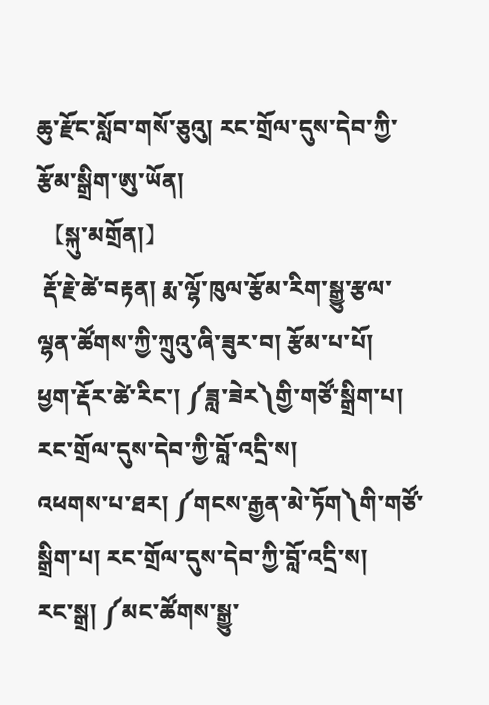ཆུ་རྫོང་སློབ་གསོ་ཅུའུ། རང་གྲོལ་དུས་དེབ་ཀྱི་རྩོམ་སྒྲིག་ཨུ་ཡོན།
 【སྐུ་མགྲོན།】
 རྡོ་རྗེ་ཚེ་བརྟན། རྨ་ལྷོ་ཁུལ་རྩོམ་རིག་སྒྱུ་རྩལ་ལྷན་ཚོགས་ཀྱི་ཀྲུའུ་ཞི་ཟུར་བ། རྩོམ་པ་པོ།
ཕྱག་རྡོར་ཚེ་རིང་། ༼ཟླ་ཟེར༽གྱི་གཙོ་སྒྲིག་པ། རང་གྲོལ་དུས་དེབ་ཀྱི་བློ་འདྲི་ས།
འཕགས་པ་ཐར། ༼གངས་རྒྱན་མེ་ཏོག༽གི་གཙོ་སྒྲིག་པ། རང་གྲོལ་དུས་དེབ་ཀྱི་བློ་འདྲི་ས།
རང་སྒྲ། ༼མང་ཚོགས་སྒྱུ་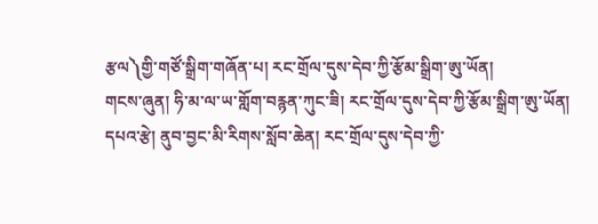རྩལ༽གྱི་གཙོ་སྒྲིག་གཞོན་པ། རང་གྲོལ་དུས་དེབ་ཀྱི་རྩོམ་སྒྲིག་ཨུ་ཡོན།
གངས་ཞུན། ཧི་མ་ལ་ཡ་གློག་བརྙན་ཀུང་ཟི། རང་གྲོལ་དུས་དེབ་ཀྱི་རྩོམ་སྒྲིག་ཨུ་ཡོན།
དཔའ་རྩེ། ནུབ་བྱང་མི་རིགས་སློབ་ཆེན། རང་གྲོལ་དུས་དེབ་ཀྱི་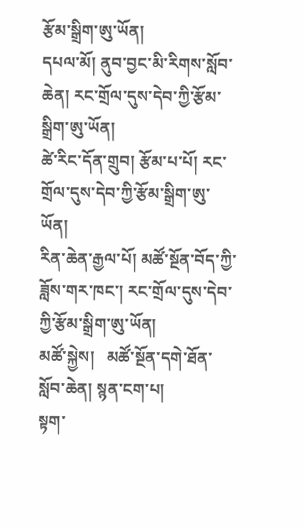རྩོམ་སྒྲིག་ཨུ་ཡོན།
དཔལ་མོ། ནུབ་བྱང་མི་རིགས་སློབ་ཆེན། རང་གྲོལ་དུས་དེབ་ཀྱི་རྩོམ་སྒྲིག་ཨུ་ཡོན།
ཚེ་རིང་དོན་གྲུབ། རྩོམ་པ་པོ། རང་གྲོལ་དུས་དེབ་ཀྱི་རྩོམ་སྒྲིག་ཨུ་ཡོན།
རིན་ཆེན་རྒྱལ་པོ། མཚོ་སྔོན་བོད་ཀྱི་ཟློས་གར་ཁང་། རང་གྲོལ་དུས་དེབ་ཀྱི་རྩོམ་སྒྲིག་ཨུ་ཡོན།
མཚོ་སྐྱེས།   མཚོ་སྔོན་དགེ་ཐོན་སློབ་ཆེན། སྙན་ངག་པ།
སྟག་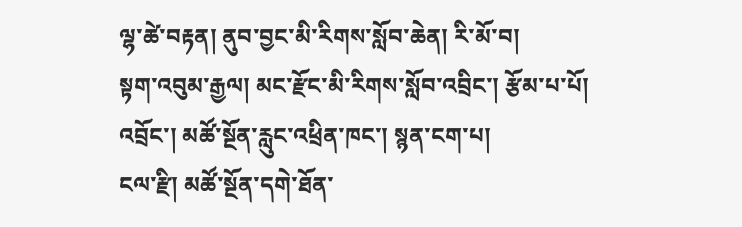ལྷ་ཚེ་བརྟན། ནུབ་བྱང་མི་རིགས་སློབ་ཆེན། རི་མོ་བ།
སྟག་འབུམ་རྒྱལ། མང་རྫོང་མི་རིགས་སློབ་འབྲིང་། རྩོམ་པ་པོ།
འབྲོང་། མཚོ་སྔོན་རླུང་འཕྲིན་ཁང་། སྙན་ངག་པ།
ངལ་རྫི། མཚོ་སྔོན་དགེ་ཐོན་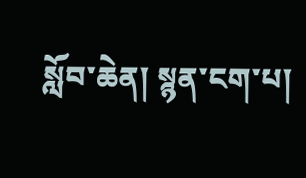སློབ་ཆེན། སྙན་ངག་པ།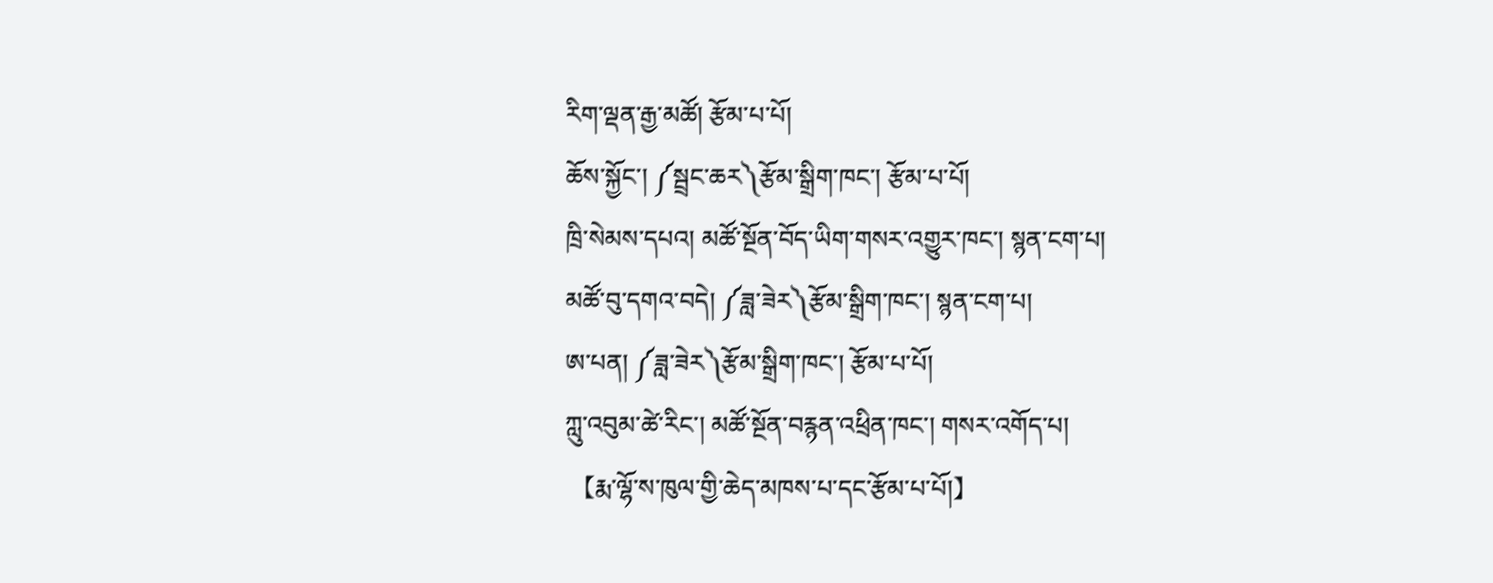རིག་ལྡན་རྒྱ་མཚོ། རྩོམ་པ་པོ།
ཆོས་སྐྱོང་། ༼སྦྲང་ཆར༽རྩོམ་སྒྲིག་ཁང་། རྩོམ་པ་པོ།
ཁྲི་སེམས་དཔའ། མཚོ་སྔོན་བོད་ཡིག་གསར་འགྱུར་ཁང་། སྙན་ངག་པ།
མཚོ་བུ་དགའ་བདེ། ༼ཟླ་ཟེར༽རྩོམ་སྒྲིག་ཁང་། སྙན་ངག་པ།
ཨ་པན། ༼ཟླ་ཟེར༽རྩོམ་སྒྲིག་ཁང་། རྩོམ་པ་པོ།
ཀླུ་འབུམ་ཚེ་རིང་། མཚོ་སྔོན་བརྙན་འཕྲིན་ཁང་། གསར་འགོད་པ།
 【རྨ་ལྷོ་ས་ཁུལ་གྱི་ཆེད་མཁས་པ་དང་རྩོམ་པ་པོ།】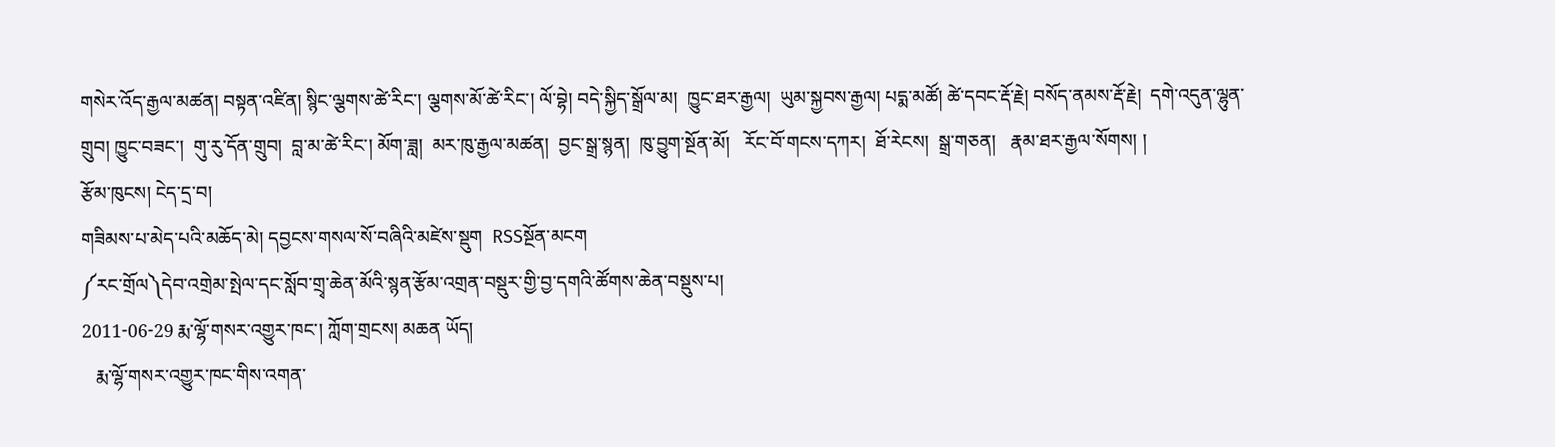གསེར་འོད་རྒྱལ་མཚན། བསྟན་འཛིན། སྙིང་ལྕགས་ཚེ་རིང་། ལྕགས་མོ་ཚེ་རིང་། ལོ་བྷེ། བདེ་སྐྱིད་སྒྲོལ་མ།  ཁྱུང་ཐར་རྒྱལ།  ཡུམ་སྐྱབས་རྒྱལ། པདྨ་མཚོ། ཚེ་དབང་རྡོ་རྗེ། བསོད་ནམས་རྡོ་རྗེ།  དགེ་འདུན་ལྷུན་གྲུབ། ཁྱུང་བཟང་།  གུ་རུ་དོན་གྲུབ།  བླ་མ་ཚེ་རིང་། མོག་ཟླ།  མར་ཁུ་རྒྱལ་མཚན།  བྱང་སྒྲ་སྙན།  ཁུ་བྱུག་སྔོན་མོ།   རོང་བོ་གངས་དཀར།  ཐོ་རེངས།  སྒྲ་གཅན།   རྣམ་ཐར་རྒྱལ་སོགས། །
རྩོམ་ཁུངས། ངེད་དྲ་བ།
གཟིམས་པ་མེད་པའི་མཆོད་མེ། དབྱངས་གསལ་སོ་བཞིའི་མཛེས་སྡུག  RSSསྔོན་མངག
༼རང་གྲོལ༽དེབ་འགྲེམ་སྤེལ་དང་སློབ་གྲྭ་ཆེན་མོའི་སྙན་རྩོམ་འགྲན་བསྡུར་གྱི་བྱ་དགའི་ཚོགས་ཆེན་བསྡུས་པ།
2011-06-29 རྨ་ལྷོ་གསར་འགྱུར་ཁང་། ཀློག་གྲངས། མཆན ཡོད།
   རྨ་ལྷོ་གསར་འགྱུར་ཁང་གིས་འགན་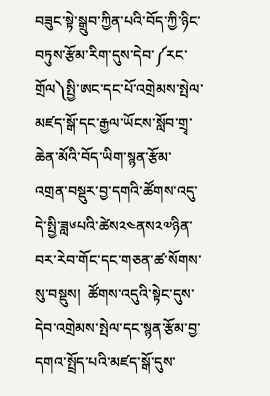བཟུང་སྟེ་སྒྲུབ་ཀྱིན་པའི་བོད་ཀྱི་ཉིང་བཏུས་རྩོམ་རིག་དུས་དེབ་༼རང་གྲོལ༽སྤྱི་ཨང་དང་པོ་འགྲེམས་སྤེལ་མཛད་སྒོ་དང་རྒྱལ་ཡོངས་སློབ་གྲྭ་ཆེན་མོའི་བོད་ཡིག་སྙན་རྩོམ་འགྲན་བསྡུར་བྱ་དགའི་ཚོགས་འདུ་དེ་སྤྱི་ཟླ༦པའི་ཚེས༢༤ནས༢༧ཉིན་བར་རེབ་གོང་དང་གཅན་ཚ་སོགས་སུ་བསྡུས།  ཚོགས་འདུའི་སྟེང་དུས་དེབ་འགྲེམས་སྤེལ་དང་སྙན་རྩོམ་བྱ་དགའ་སྤྲོད་པའི་མཛད་སྒོ་དུས་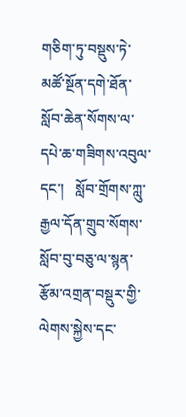གཅིག་ཏུ་བསྡུས་ཏེ་མཚོ་སྔོན་དགེ་ཐོན་སློབ་ཆེན་སོགས་ལ་དཔེ་ཆ་གཟིགས་འབུལ་དང་།   སློབ་གྲོགས་ཀླུ་རྒྱལ་དོན་གྲུབ་སོགས་སློབ་བུ་བཅུ་ལ་སྙན་རྩོམ་འགྲན་བསྡུར་གྱི་ལེགས་སྐྱེས་དང་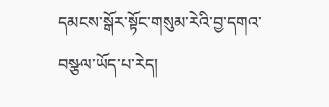དམངས་སྒོར་སྟོང་གསུམ་རེའི་བྱ་དགའ་བསྩལ་ཡོད་པ་རེད།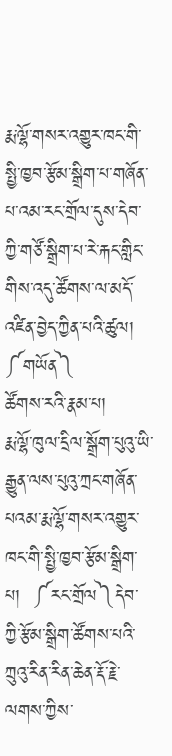རྨ་ལྷོ་གསར་འགྱུར་ཁང་གི་སྤྱི་ཁྱབ་རྩོམ་སྒྲིག་པ་གཞོན་པ་འམ་རང་གྲོལ་དུས་དེབ་ཀྱི་གཙོ་སྒྲིག་པ་རེ་རྐང་གླིང་གིས་འདུ་ཚོགས་ལ་མདོ་འཛིན་བྱེད་ཀྱིན་པའི་ཚུལ། ༼གཡོན༽
ཚོགས་རའི་རྣམ་པ།
རྨ་ལྷོ་ཁུལ་དྲིལ་སྒྲོག་པུའུ་ཡི་རྒྱུན་ལས་པུའུ་ཀྲང་གཞོན་པའམ་རྨ་ལྷོ་གསར་འགྱུར་ཁང་གི་སྤྱི་ཁྱབ་རྩོམ་སྒྲིག་པ།  ༼རང་གྲོལ༽དེབ་ཀྱི་རྩོམ་སྒྲིག་ཚོགས་པའི་ཀྲུའུ་རིན་རིན་ཆེན་རྡོ་རྗེ་ལགས་ཀྱིས་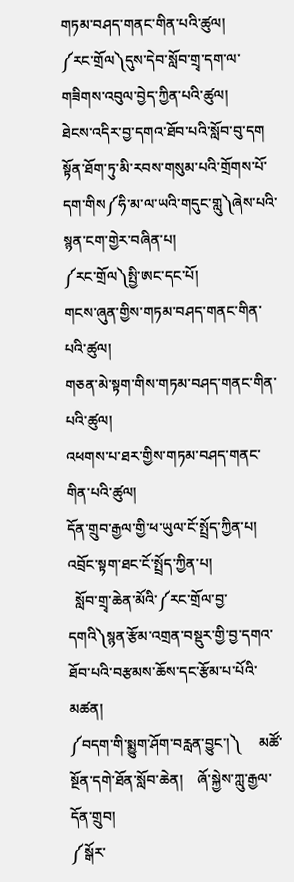གཏམ་བཤད་གནང་གིན་པའི་ཚུལ།
༼རང་གྲོལ༽དུས་དེབ་སློབ་གྲྭ་དག་ལ་གཟིགས་འབུལ་བྱེད་ཀྱིན་པའི་ཚུལ།
ཐེངས་འདིར་བྱ་དགའ་ཐོབ་པའི་སློབ་བུ་དག
སྟོན་ཐོག་ཏུ་མི་རབས་གསུམ་པའི་གྲོགས་པོ་དག་གིས༼ཧི་མ་ལ་ཡའི་གདུང་གླུ༽ཞེས་པའི་སྙན་ངག་གྱེར་བཞིན་པ།
༼རང་གྲོལ༽སྤྱི་ཨང་དང་པོ།
གངས་ཞུན་གྱིས་གཏམ་བཤད་གནང་གིན་པའི་ཚུལ།
གཅན་མེ་སྟག་གིས་གཏམ་བཤད་གནང་གིན་པའི་ཚུལ།
འཕགས་པ་ཐར་གྱིས་གཏམ་བཤད་གནང་གིན་པའི་ཚུལ།
དོན་གྲུབ་རྒྱལ་གྱི་ཕ་ཡུལ་ངོ་སྤྲོད་ཀྱིན་པ།
འབྲོང་སྟག་ཐང་ངོ་སྤྲོད་ཀྱིན་པ།
  སློབ་གྲྭ་ཆེན་མོའི་༼རང་གྲོལ་བྱ་དགའི༽སྙན་རྩོམ་འགྲན་བསྡུར་གྱི་བྱ་དགའ་ཐོབ་པའི་བརྩམས་ཆོས་དང་རྩོམ་པ་པོའི་མཚན།
༼བདག་གི་སྨྱུག་ཤོག་བརླན་བྱུང་།༽     མཚོ་སྔོན་དགེ་ཐོན་སློབ་ཆེན།    ཞོ་སྐྱེས་ཀླུ་རྒྱལ་དོན་གྲུབ།
༼སྒོར་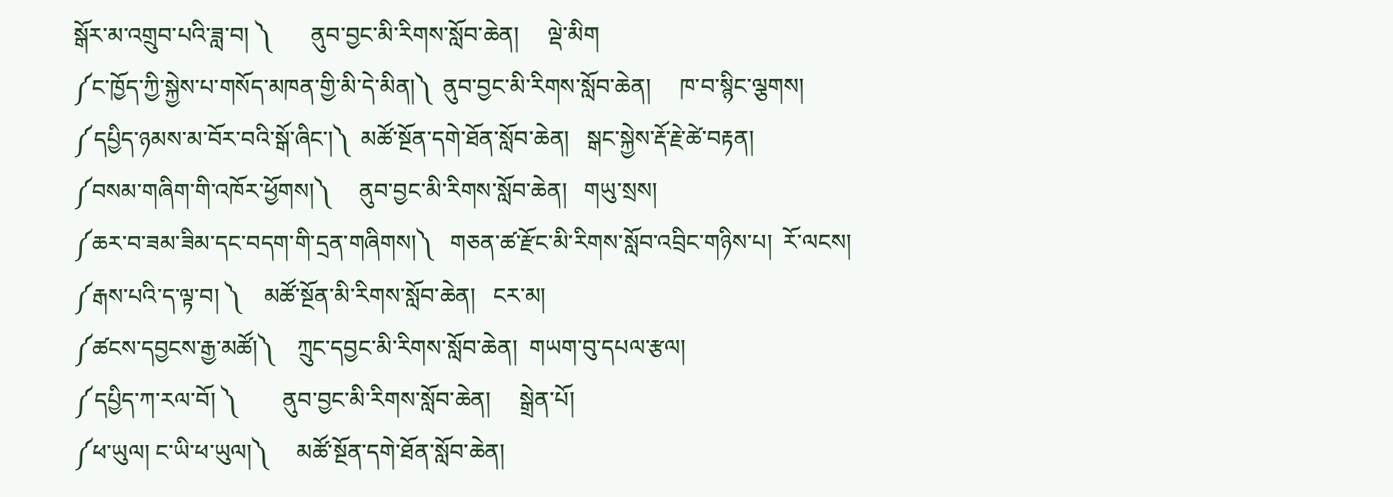སྒོར་མ་འགྲུབ་པའི་ཟླ་བ། ༽       ནུབ་བྱང་མི་རིགས་སློབ་ཆེན།     ལྡེ་མིག
༼ང་ཁྱོད་ཀྱི་སྐྱེས་པ་གསོད་མཁན་གྱི་མི་དེ་མིན།༽  ནུབ་བྱང་མི་རིགས་སློབ་ཆེན།     ཁ་བ་སྙིང་ལྕགས།
༼དཔྱིད་ཉམས་མ་བོར་བའི་སྒོ་ཞིང་།༽  མཚོ་སྔོན་དགེ་ཐོན་སློབ་ཆེན།   སྒང་སྐྱེས་རྡོ་རྗེ་ཚེ་བརྟན།
༼བསམ་གཞིག་གི་འཁོར་ཕྱོགས།༽     ནུབ་བྱང་མི་རིགས་སློབ་ཆེན།   གཡུ་སྲས།
༼ཆར་བ་ཟམ་ཟིམ་དང་བདག་གི་དྲན་གཞིགས།༽   གཅན་ཚ་རྫོང་མི་རིགས་སློབ་འབྲིང་གཉིས་པ།  རོ་ལངས།
༼རྒས་པའི་ད་ལྟ་བ། ༽    མཚོ་སྔོན་མི་རིགས་སློབ་ཆེན།   ངར་མ།
༼ཚངས་དབྱངས་རྒྱ་མཚོ།༽    ཀྲུང་དབྱང་མི་རིགས་སློབ་ཆེན།  གཡག་བུ་དཔལ་རྩལ།
༼དཔྱིད་ཀ་རལ་བོ། ༽        ནུབ་བྱང་མི་རིགས་སློབ་ཆེན།     སྒྲེན་པོ།
༼ཕ་ཡུལ། ང་ཡི་ཕ་ཡུལ།༽     མཚོ་སྔོན་དགེ་ཐོན་སློབ་ཆེན།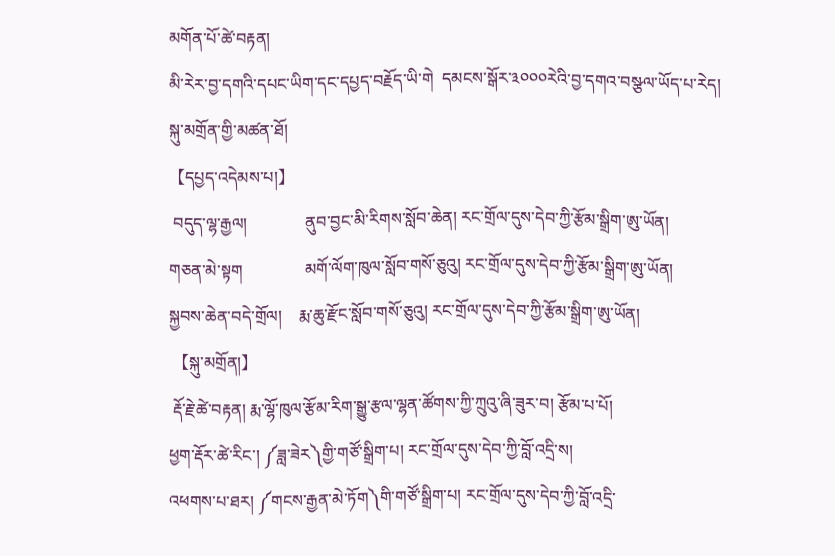མགོན་པོ་ཚེ་བརྟན།
མི་རེར་བྱ་དགའི་དཔང་ཡིག་དང་དཔྱད་བརྗོད་ཡི་གེ  དམངས་སྒོར་༣༠༠༠རེའི་བྱ་དགའ་བསྩལ་ཡོད་པ་རེད།
སྐུ་མགྲོན་གྱི་མཚན་ཐོ།
【དཔྱད་འདེམས་པ།】
 བདུད་ལྷ་རྒྱལ།              ནུབ་བྱང་མི་རིགས་སློབ་ཆེན། རང་གྲོལ་དུས་དེབ་ཀྱི་རྩོམ་སྒྲིག་ཨུ་ཡོན།
གཅན་མེ་སྟག               མགོ་ལོག་ཁུལ་སློབ་གསོ་ཅུའུ། རང་གྲོལ་དུས་དེབ་ཀྱི་རྩོམ་སྒྲིག་ཨུ་ཡོན།
སྐྱབས་ཆེན་བདེ་གྲོལ།    རྨ་ཆུ་རྫོང་སློབ་གསོ་ཅུའུ། རང་གྲོལ་དུས་དེབ་ཀྱི་རྩོམ་སྒྲིག་ཨུ་ཡོན།
 【སྐུ་མགྲོན།】
 རྡོ་རྗེ་ཚེ་བརྟན། རྨ་ལྷོ་ཁུལ་རྩོམ་རིག་སྒྱུ་རྩལ་ལྷན་ཚོགས་ཀྱི་ཀྲུའུ་ཞི་ཟུར་བ། རྩོམ་པ་པོ།
ཕྱག་རྡོར་ཚེ་རིང་། ༼ཟླ་ཟེར༽གྱི་གཙོ་སྒྲིག་པ། རང་གྲོལ་དུས་དེབ་ཀྱི་བློ་འདྲི་ས།
འཕགས་པ་ཐར། ༼གངས་རྒྱན་མེ་ཏོག༽གི་གཙོ་སྒྲིག་པ། རང་གྲོལ་དུས་དེབ་ཀྱི་བློ་འདྲི་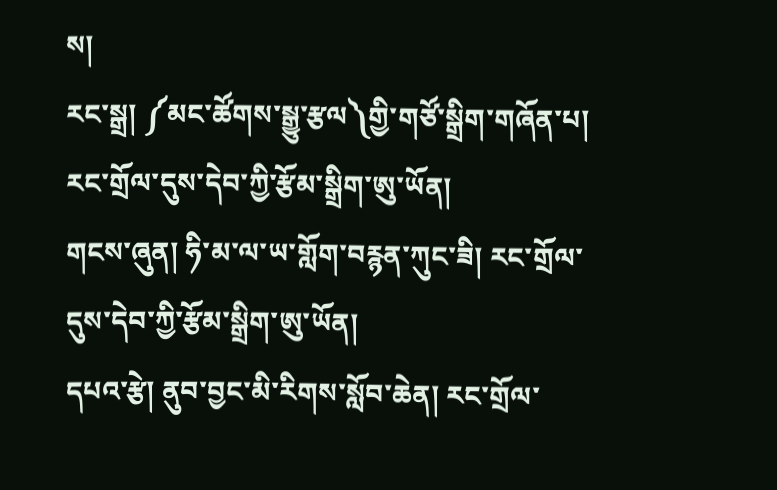ས།
རང་སྒྲ། ༼མང་ཚོགས་སྒྱུ་རྩལ༽གྱི་གཙོ་སྒྲིག་གཞོན་པ། རང་གྲོལ་དུས་དེབ་ཀྱི་རྩོམ་སྒྲིག་ཨུ་ཡོན།
གངས་ཞུན། ཧི་མ་ལ་ཡ་གློག་བརྙན་ཀུང་ཟི། རང་གྲོལ་དུས་དེབ་ཀྱི་རྩོམ་སྒྲིག་ཨུ་ཡོན།
དཔའ་རྩེ། ནུབ་བྱང་མི་རིགས་སློབ་ཆེན། རང་གྲོལ་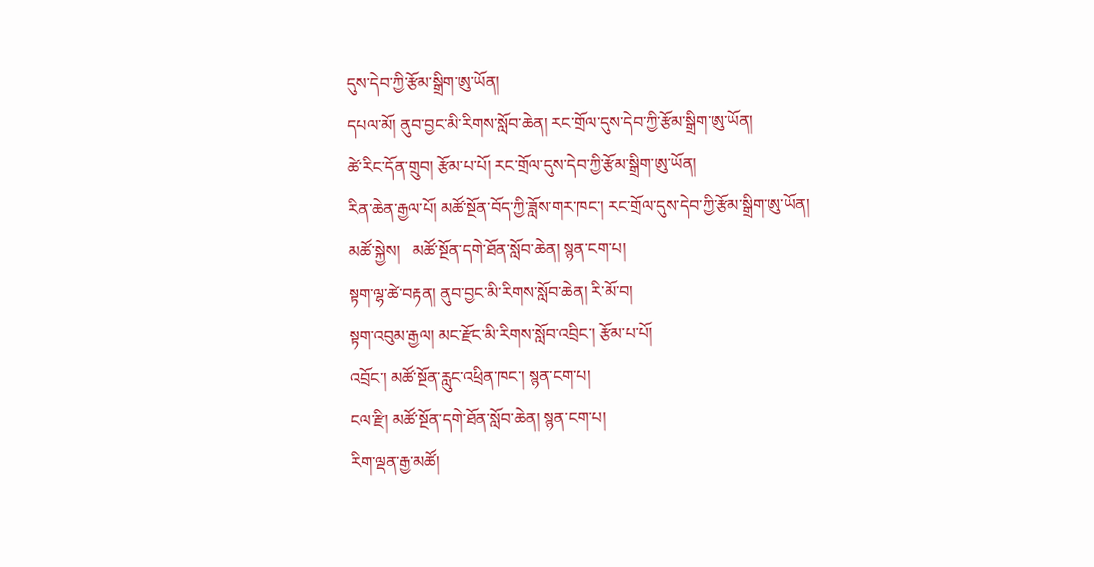དུས་དེབ་ཀྱི་རྩོམ་སྒྲིག་ཨུ་ཡོན།
དཔལ་མོ། ནུབ་བྱང་མི་རིགས་སློབ་ཆེན། རང་གྲོལ་དུས་དེབ་ཀྱི་རྩོམ་སྒྲིག་ཨུ་ཡོན།
ཚེ་རིང་དོན་གྲུབ། རྩོམ་པ་པོ། རང་གྲོལ་དུས་དེབ་ཀྱི་རྩོམ་སྒྲིག་ཨུ་ཡོན།
རིན་ཆེན་རྒྱལ་པོ། མཚོ་སྔོན་བོད་ཀྱི་ཟློས་གར་ཁང་། རང་གྲོལ་དུས་དེབ་ཀྱི་རྩོམ་སྒྲིག་ཨུ་ཡོན།
མཚོ་སྐྱེས།   མཚོ་སྔོན་དགེ་ཐོན་སློབ་ཆེན། སྙན་ངག་པ།
སྟག་ལྷ་ཚེ་བརྟན། ནུབ་བྱང་མི་རིགས་སློབ་ཆེན། རི་མོ་བ།
སྟག་འབུམ་རྒྱལ། མང་རྫོང་མི་རིགས་སློབ་འབྲིང་། རྩོམ་པ་པོ།
འབྲོང་། མཚོ་སྔོན་རླུང་འཕྲིན་ཁང་། སྙན་ངག་པ།
ངལ་རྫི། མཚོ་སྔོན་དགེ་ཐོན་སློབ་ཆེན། སྙན་ངག་པ།
རིག་ལྡན་རྒྱ་མཚོ།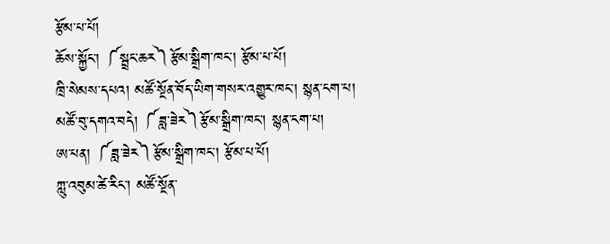རྩོམ་པ་པོ།
ཆོས་སྐྱོང་། ༼སྦྲང་ཆར༽རྩོམ་སྒྲིག་ཁང་། རྩོམ་པ་པོ།
ཁྲི་སེམས་དཔའ། མཚོ་སྔོན་བོད་ཡིག་གསར་འགྱུར་ཁང་། སྙན་ངག་པ།
མཚོ་བུ་དགའ་བདེ། ༼ཟླ་ཟེར༽རྩོམ་སྒྲིག་ཁང་། སྙན་ངག་པ།
ཨ་པན། ༼ཟླ་ཟེར༽རྩོམ་སྒྲིག་ཁང་། རྩོམ་པ་པོ།
ཀླུ་འབུམ་ཚེ་རིང་། མཚོ་སྔོན་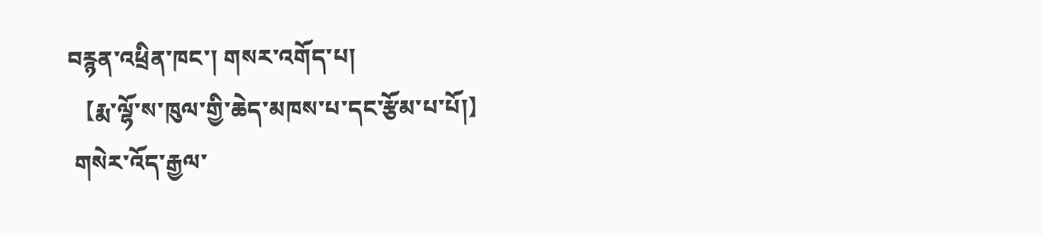བརྙན་འཕྲིན་ཁང་། གསར་འགོད་པ།
 【རྨ་ལྷོ་ས་ཁུལ་གྱི་ཆེད་མཁས་པ་དང་རྩོམ་པ་པོ།】
 གསེར་འོད་རྒྱལ་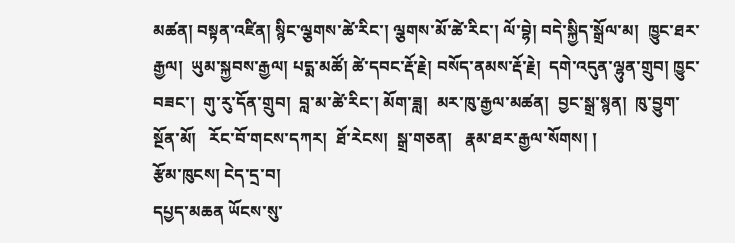མཚན། བསྟན་འཛིན། སྙིང་ལྕགས་ཚེ་རིང་། ལྕགས་མོ་ཚེ་རིང་། ལོ་བྷེ། བདེ་སྐྱིད་སྒྲོལ་མ།  ཁྱུང་ཐར་རྒྱལ།  ཡུམ་སྐྱབས་རྒྱལ། པདྨ་མཚོ། ཚེ་དབང་རྡོ་རྗེ། བསོད་ནམས་རྡོ་རྗེ།  དགེ་འདུན་ལྷུན་གྲུབ། ཁྱུང་བཟང་།  གུ་རུ་དོན་གྲུབ།  བླ་མ་ཚེ་རིང་། མོག་ཟླ།  མར་ཁུ་རྒྱལ་མཚན།  བྱང་སྒྲ་སྙན།  ཁུ་བྱུག་སྔོན་མོ།   རོང་བོ་གངས་དཀར།  ཐོ་རེངས།  སྒྲ་གཅན།   རྣམ་ཐར་རྒྱལ་སོགས། །
རྩོམ་ཁུངས། ངེད་དྲ་བ།
དཔྱད་མཆན ཡོངས་སུ་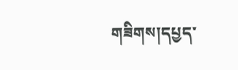གཟིགས།དཔྱད་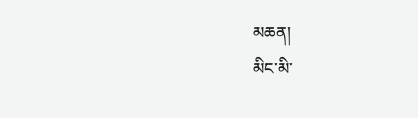མཆན།
མིང་མི་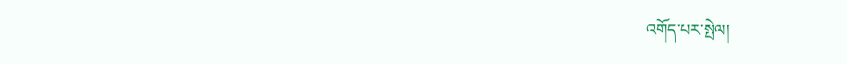འགོད་པར་སྤེལ།